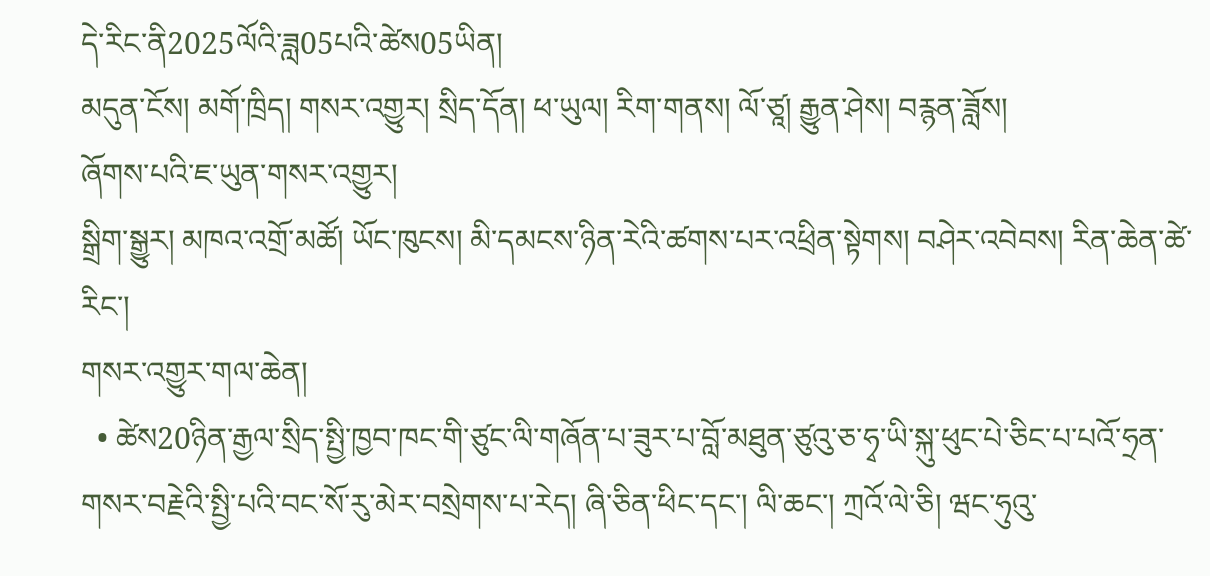དེ་རིང་ནི2025ལོའི་ཟླ05པའི་ཚེས05ཡིན།
མདུན་ངོས། མགོ་ཁྲིད། གསར་འགྱུར། སྲིད་དོན། ཕ་ཡུལ། རིག་གནས། ལོ་ཙཱ། རྒྱུན་ཤེས། བརྙན་ཟློས།
ཞོགས་པའི་ཇ་ཡུན་གསར་འགྱུར།
སྒྲིག་སྒྱུར། མཁའ་འགྲོ་མཚོ། ཡོང་ཁུངས། མི་དམངས་ཉིན་རེའི་ཚགས་པར་འཕྲིན་སྟེགས། བཤེར་འབེབས། རིན་ཆེན་ཚེ་རིང་།
གསར་འགྱུར་གལ་ཆེན།
  • ཚེས20ཉིན་རྒྱལ་སྲིད་སྤྱི་ཁྱབ་ཁང་གི་ཙུང་ལི་གཞོན་པ་ཟུར་པ་བློ་མཐུན་ཙུའུ་ཅ་ཧྭ་ཡི་སྐུ་ཕུང་པེ་ཅིང་པ་པའོ་ཧྲན་གསར་བརྗེའི་སྤྱི་པའི་བང་སོ་རུ་མེར་བསྲེགས་པ་རེད། ཞི་ཅིན་ཕིང་དང་། ལི་ཆང་། ཀྲའོ་ལེ་ཅི། ཝང་ཧུའུ་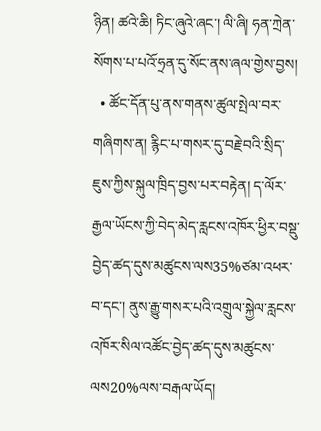ཉིན། ཚའེ་ཆི། ཏིང་ཞུའེ་ཞང་། ལི་ཞི། ཧན་ཀྲེན་སོགས་པ་པའོ་ཧྲན་དུ་སོང་ནས་ཞལ་གྱེས་བྱས།
  • ཚོང་དོན་པུ་ནས་གནས་ཚུལ་སྤེལ་བར་གཞིགས་ན། རྙིང་པ་གསར་དུ་བརྗེ་བའི་སྲིད་ཇུས་ཀྱིས་སྐུལ་ཁྲིད་བྱས་པར་བརྟེན། ད་ལོར་རྒྱལ་ཡོངས་ཀྱི་བེད་མེད་རླངས་འཁོར་ཕྱིར་བསྡུ་བྱེད་ཚད་དུས་མཚུངས་ལས35%ཙམ་འཕར་བ་དང་། ནུས་རྒྱུ་གསར་པའི་འགྲུལ་སྐྱེལ་རླངས་འཁོར་སིལ་འཚོང་བྱེད་ཚད་དུས་མཚུངས་ལས20%ལས་བརྒལ་ཡོད།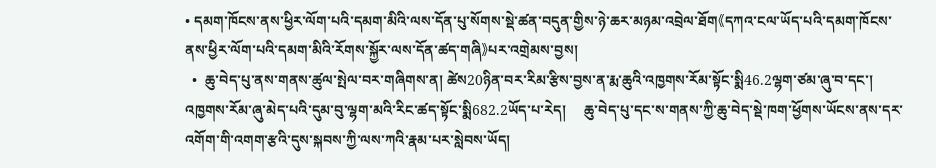• དམག་ཁོངས་ནས་ཕྱིར་ལོག་པའི་དམག་མིའི་ལས་དོན་པུ་སོགས་སྡེ་ཚན་བདུན་གྱིས་ཉེ་ཆར་མཉམ་འབྲེལ་ཐོག《དཀའ་ངལ་ཡོད་པའི་དམག་ཁོངས་ནས་ཕྱིར་ལོག་པའི་དམག་མིའི་རོགས་སྐྱོར་ལས་དོན་ཚད་གཞི》པར་འགྲེམས་བྱས།
  •  ཆུ་བེད་པུ་ནས་གནས་ཚུལ་སྤེལ་བར་གཞིགས་ན། ཚེས20ཉིན་བར་རིམ་རྩིས་བྱས་ན་རྨ་ཆུའི་འཁྱགས་རོམ་སྟོང་སྨི46.2ལྷག་ཙམ་ཞུ་བ་དང་། འཁྱགས་རོམ་ཞུ་མེད་པའི་དུམ་བུ་ལྷག་མའི་རིང་ཚད་སྟོང་སྨི682.2ཡོད་པ་རེད།     ཆུ་བེད་པུ་དང་ས་གནས་ཀྱི་ཆུ་བེད་སྡེ་ཁག་ཕྱོགས་ཡོངས་ནས་དར་འགོག་གི་འགག་རྩའི་དུས་སྐབས་ཀྱི་ལས་ཀའི་རྣམ་པར་སླེབས་ཡོད།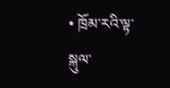• ཁྲོམ་རའི་ལྟ་སྐུལ་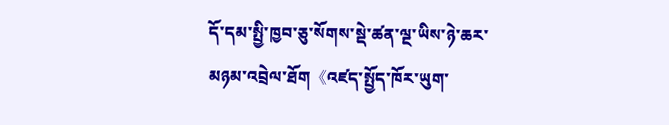དོ་དམ་སྤྱི་ཁྱབ་ཅུ་སོགས་སྡེ་ཚན་ལྔ་ཡིས་ཉེ་ཆར་མཉམ་འབྲེལ་ཐོག《འཛད་སྤྱོད་ཁོར་ཡུག་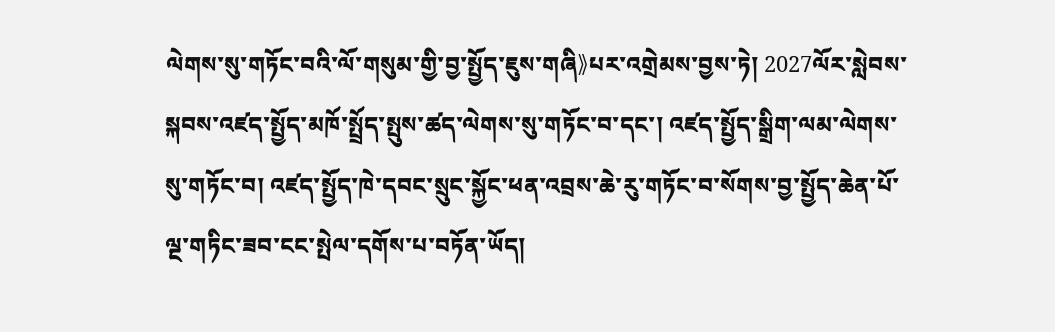ལེགས་སུ་གཏོང་བའི་ལོ་གསུམ་གྱི་བྱ་སྤྱོད་ཇུས་གཞི》པར་འགྲེམས་བྱས་ཏེ། 2027ལོར་སླེབས་སྐབས་འཛད་སྤྱོད་མཁོ་སྤྲོད་སྤུས་ཚད་ལེགས་སུ་གཏོང་བ་དང་། འཛད་སྤྱོད་སྒྲིག་ལམ་ལེགས་སུ་གཏོང་བ། འཛད་སྤྱོད་ཁེ་དབང་སྲུང་སྐྱོང་ཕན་འབྲས་ཆེ་རུ་གཏོང་བ་སོགས་བྱ་སྤྱོད་ཆེན་པོ་ལྔ་གཏིང་ཟབ་ངང་སྤེལ་དགོས་པ་བཏོན་ཡོད།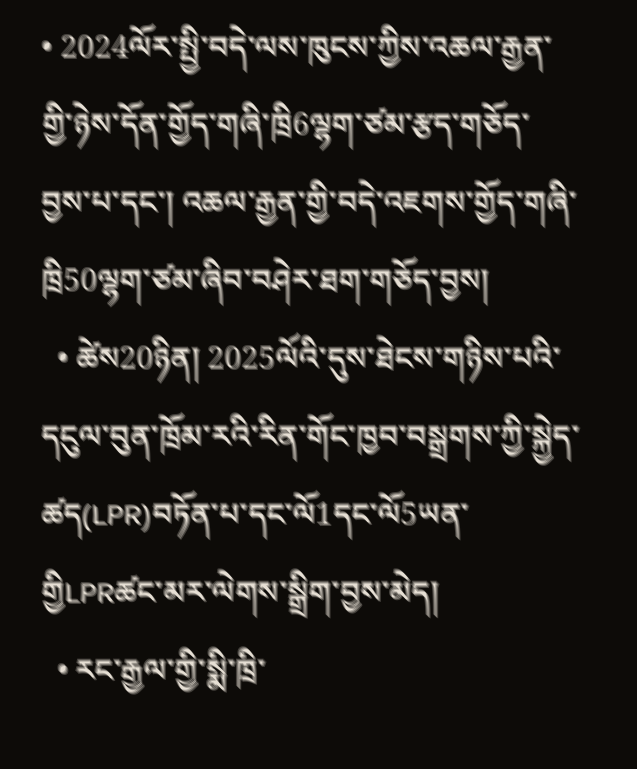• 2024ལོར་སྤྱི་བདེ་ལས་ཁུངས་ཀྱིས་འཆལ་རྒྱན་གྱི་ཉེས་དོན་གྱོད་གཞི་ཁྲི6ལྷག་ཙམ་རྩད་གཅོད་བྱས་པ་དང་། འཆལ་རྒྱན་གྱི་བདེ་འཇགས་གྱོད་གཞི་ཁྲི50ལྷག་ཙམ་ཞིབ་བཤེར་ཐག་གཅོད་བྱས།
  • ཚེས20ཉིན། 2025ལོའི་དུས་ཐེངས་གཉིས་པའི་དངུལ་བུན་ཁྲོམ་རའི་རིན་གོང་ཁྱབ་བསྒྲགས་ཀྱི་སྐྱེད་ཚད(LPR)བཏོན་པ་དང་ལོ1དང་ལོ5ཡན་གྱིLPRཚང་མར་ལེགས་སྒྲིག་བྱས་མེད།
  • རང་རྒྱལ་གྱི་སྨི་ཁྲི་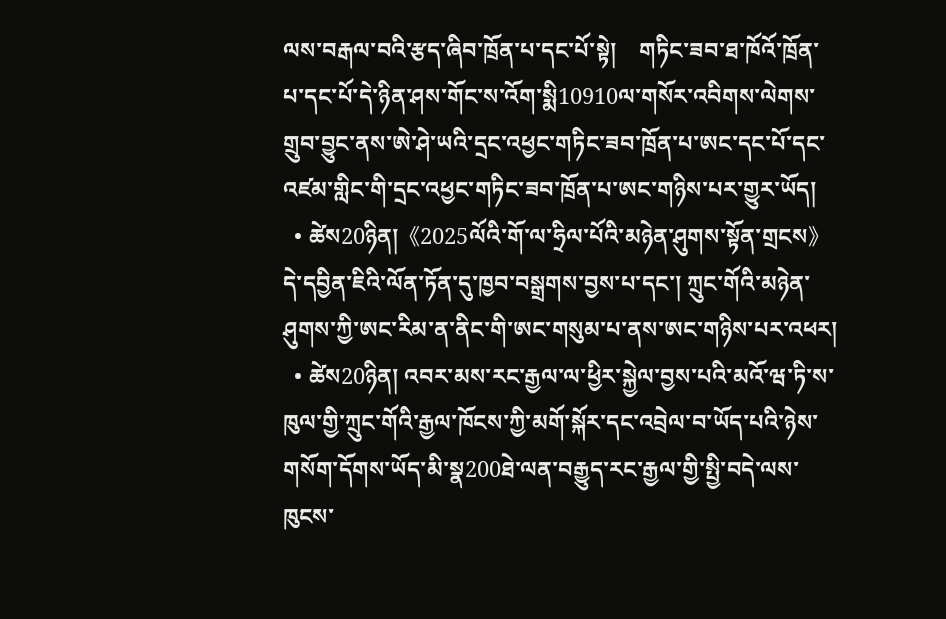ལས་བརྒལ་བའི་རྩད་ཞིབ་ཁྲོན་པ་དང་པོ་སྟེ།    གཏིང་ཟབ་ཐ་ཁོའོ་ཁྲོན་པ་དང་པོ་དེ་ཉིན་ཤས་གོང་ས་འོག་སྨི10910ལ་གསོར་འབིགས་ལེགས་གྲུབ་བྱུང་ནས་ཨེ་ཤེ་ཡའི་དྲང་འཕྱང་གཏིང་ཟབ་ཁྲོན་པ་ཨང་དང་པོ་དང་འཛམ་གླིང་གི་དྲང་འཕྱང་གཏིང་ཟབ་ཁྲོན་པ་ཨང་གཉིས་པར་གྱུར་ཡོད།
  • ཚེས20ཉིན།《2025ལོའི་གོ་ལ་ཧྲིལ་པོའི་མཉེན་ཤུགས་སྟོན་གྲངས》དེ་དབྱིན་ཇིའི་ལོན་ཏོན་དུ་ཁྱབ་བསྒྲགས་བྱས་པ་དང་། ཀྲུང་གོའི་མཉེན་ཤུགས་ཀྱི་ཨང་རིམ་ན་ནིང་གི་ཨང་གསུམ་པ་ནས་ཨང་གཉིས་པར་འཕར།
  • ཚེས20ཉིན། འབར་མས་རང་རྒྱལ་ལ་ཕྱིར་སྐྱེལ་བྱས་པའི་མའོ་ཝ་ཏི་ས་ཁུལ་གྱི་ཀྲུང་གོའི་རྒྱལ་ཁོངས་ཀྱི་མགོ་སྐོར་དང་འབྲེལ་བ་ཡོད་པའི་ཉེས་གསོག་དོགས་ཡོད་མི་སྣ200ཐེ་ལན་བརྒྱུད་རང་རྒྱལ་གྱི་སྤྱི་བདེ་ལས་ཁུངས་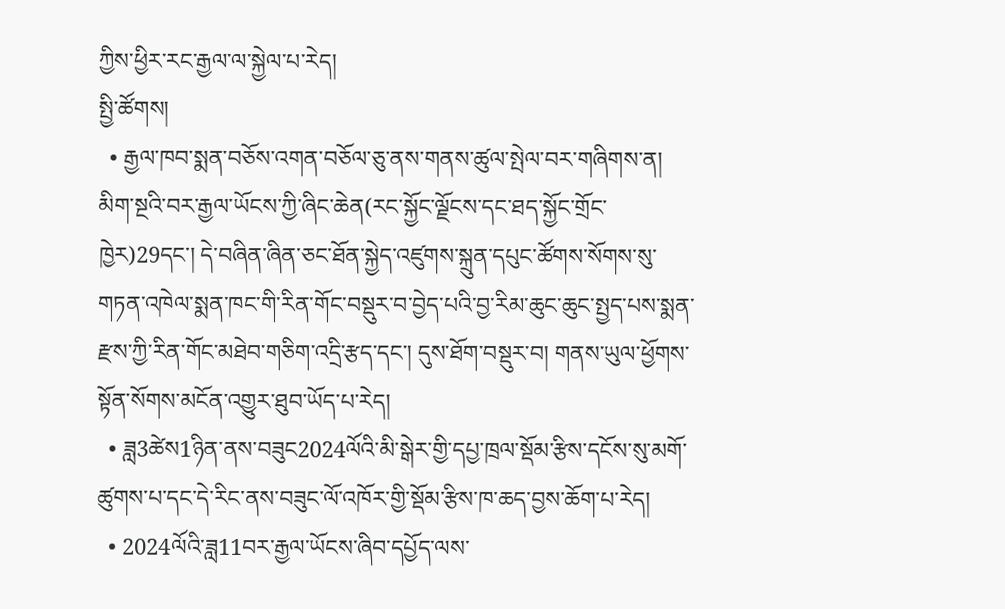ཀྱིས་ཕྱིར་རང་རྒྱལ་ལ་སྐྱེལ་པ་རེད།
སྤྱི་ཚོགས།
  • རྒྱལ་ཁབ་སྨན་བཅོས་འགན་བཅོལ་ཅུ་ནས་གནས་ཚུལ་སྤེལ་བར་གཞིགས་ན།    མིག་སྔའི་བར་རྒྱལ་ཡོངས་ཀྱི་ཞིང་ཆེན(རང་སྐྱོང་ལྗོངས་དང་ཐད་སྐྱོང་གྲོང་ཁྱེར)29དང་། དེ་བཞིན་ཞིན་ཅང་ཐོན་སྐྱེད་འཛུགས་སྐྲུན་དཔུང་ཚོགས་སོགས་སུ་གཏན་འཁེལ་སྨན་ཁང་གི་རིན་གོང་བསྡུར་བ་བྱེད་པའི་བྱ་རིམ་ཆུང་ཆུང་སྤྱད་པས་སྨན་རྫས་ཀྱི་རིན་གོང་མཐེབ་གཅིག་འདྲི་རྩད་དང་། དུས་ཐོག་བསྡུར་བ། གནས་ཡུལ་ཕྱོགས་སྟོན་སོགས་མངོན་འགྱུར་ཐུབ་ཡོད་པ་རེད།
  • ཟླ3ཚེས1ཉིན་ནས་བཟུང2024ལོའི་མི་སྒེར་གྱི་དཔྱ་ཁྲལ་སྡོམ་རྩིས་དངོས་སུ་མགོ་ཚུགས་པ་དང་དེ་རིང་ནས་བཟུང་ལོ་འཁོར་གྱི་སྡོམ་རྩིས་ཁ་ཆད་བྱས་ཆོག་པ་རེད།
  • 2024ལོའི་ཟླ11བར་རྒྱལ་ཡོངས་ཞིབ་དཔྱོད་ལས་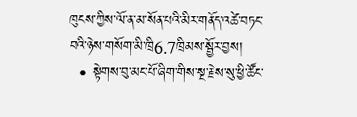ཁུངས་ཀྱིས་ལོ་ན་མ་སོན་པའི་མིར་གནོད་འཚེ་བཏང་བའི་ཉེས་གསོག་མི་ཁྲི6.7ཁྲིམས་སྦྱོར་བྱས།
  • སྟེགས་བུ་མང་པོ་ཞིག་གིས་སྔ་རྗེས་སུ་ཕྱི་ཚོང་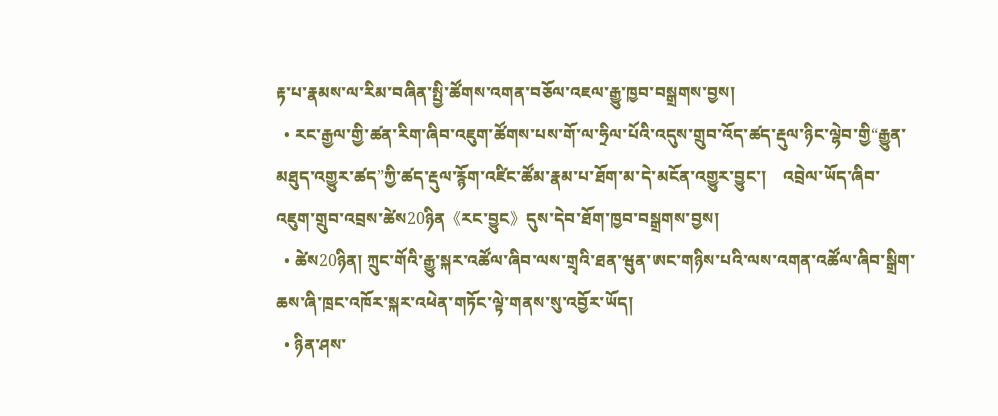རྟ་པ་རྣམས་ལ་རིམ་བཞིན་སྤྱི་ཚོགས་འགན་བཅོལ་འཇལ་རྒྱུ་ཁྱབ་བསྒྲགས་བྱས།
  • རང་རྒྱལ་གྱི་ཚན་རིག་ཞིབ་འཇུག་ཚོགས་པས་གོ་ལ་ཧྲིལ་པོའི་འདུས་གྲུབ་འོད་ཚད་རྡུལ་ཉིང་ལྷེབ་གྱི“རྒྱུན་མཐུད་འགྱུར་ཚད”ཀྱི་ཚད་རྡུལ་རྙོག་འཛིང་ཚོམ་རྣམ་པ་ཐོག་མ་དེ་མངོན་འགྱུར་བྱུང་།    འབྲེལ་ཡོད་ཞིབ་འཇུག་གྲུབ་འབྲས་ཚེས20ཉིན《རང་བྱུང》དུས་དེབ་ཐོག་ཁྱབ་བསྒྲགས་བྱས།
  • ཚེས20ཉིན། ཀྲུང་གོའི་རྒྱུ་སྐར་འཚོལ་ཞིབ་ལས་གྲྭའི་ཐན་ཝུན་ཨང་གཉིས་པའི་ལས་འགན་འཚོལ་ཞིབ་སྒྲིག་ཆས་ཞི་ཁྲང་འཁོར་སྐར་འཕེན་གཏོང་ལྟེ་གནས་སུ་འབྱོར་ཡོད།
  • ཉིན་ཤས་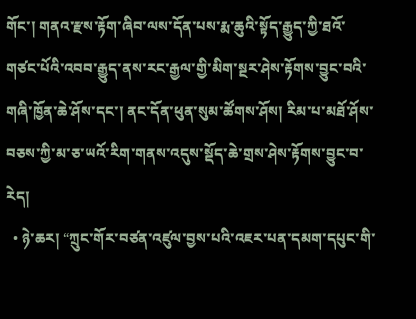གོང་། གནའ་རྫས་རྟོག་ཞིབ་ལས་དོན་པས་རྨ་ཆུའི་སྟོད་རྒྱུད་ཀྱི་ཐའོ་གཙང་པོའི་འབབ་རྒྱུད་ནས་རང་རྒྱལ་གྱི་མིག་སྔར་ཤེས་རྟོགས་བྱུང་བའི་གཞི་ཁྱོན་ཆེ་ཤོས་དང་། ནང་དོན་ཕུན་སུམ་ཚོགས་ཤོས། རིམ་པ་མཐོ་ཤོས་བཅས་ཀྱི་མ་ཅ་ཡའོ་རིག་གནས་འདུས་སྡོད་ཆེ་གྲས་ཤེས་རྟོགས་བྱུང་བ་རེད།
  • ཉེ་ཆར། “ཀྲུང་གོར་བཙན་འཛུལ་བྱས་པའི་འཇར་པན་དམག་དཔུང་གི་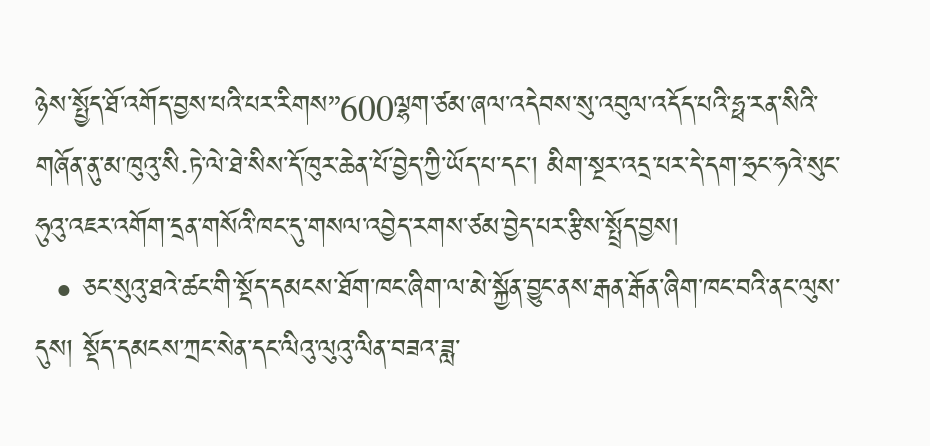ཉེས་སྤྱོད་ཐོ་འགོད་བྱས་པའི་པར་རིགས”600ལྷག་ཙམ་ཞལ་འདེབས་སུ་འབུལ་འདོད་པའི་ཧྥ་རན་སིའི་གཞོན་ནུ་མ་ཁུའུ་སི·ཏེ་ལེ་ཐེ་སིས་དོ་ཁུར་ཆེན་པོ་བྱེད་ཀྱི་ཡོད་པ་དང་། མིག་སྔར་འདྲ་པར་དེ་དག་ཧྲང་ཧའེ་སུང་ཧུའུ་འཇར་འགོག་དྲན་གསོའི་ཁང་དུ་གསལ་འབྱེད་རགས་ཙམ་བྱེད་པར་རྩིས་སྤྲོད་བྱས།
  • ཅང་སུའུ་ཐའེ་ཚང་གི་སྡོད་དམངས་ཐོག་ཁང་ཞིག་ལ་མེ་སྐྱོན་བྱུང་ནས་རྒན་རྒོན་ཞིག་ཁང་བའི་ནང་ལུས་དུས། སྡོད་དམངས་ཀྲང་སེན་དང་ལིའུ་ལུའུ་ལིན་བཟའ་ཟླ་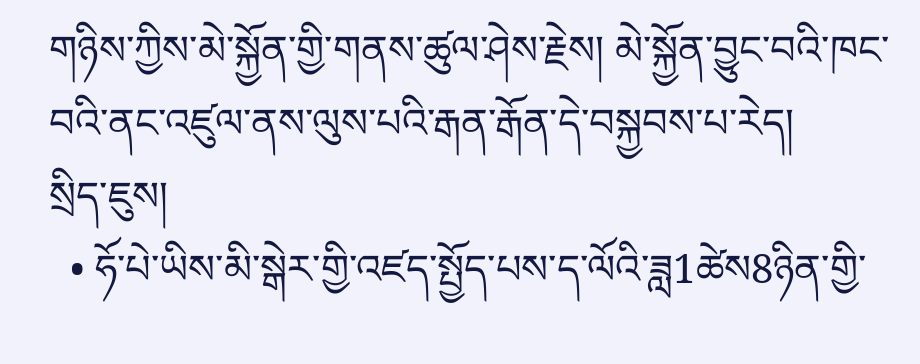གཉིས་ཀྱིས་མེ་སྐྱོན་གྱི་གནས་ཚུལ་ཤེས་རྗེས། མེ་སྐྱོན་བྱུང་བའི་ཁང་བའི་ནང་འཛུལ་ནས་ལུས་པའི་རྒན་རྒོན་དེ་བསྐྱབས་པ་རེད།
སྲིད་ཇུས།
  • ཧོ་པེ་ཡིས་མི་སྒེར་གྱི་འཛད་སྤྱོད་པས་ད་ལོའི་ཟླ1ཚེས8ཉིན་གྱི་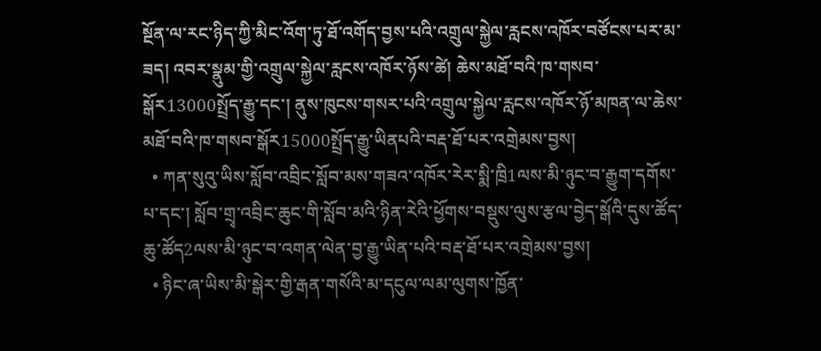སྔོན་ལ་རང་ཉིད་ཀྱི་མིང་འོག་ཏུ་ཐོ་འགོད་བྱས་པའི་འགྲུལ་སྐྱེལ་རླངས་འཁོར་བཙོངས་པར་མ་ཟད། འབར་སྣུམ་གྱི་འགྲུལ་སྐྱེལ་རླངས་འཁོར་ཉོས་ཚེ། ཆེས་མཐོ་བའི་ཁ་གསབ་སྒོར13000སྤྲོད་རྒྱུ་དང་། ནུས་ཁུངས་གསར་པའི་འགྲུལ་སྐྱེལ་རླངས་འཁོར་ཉོ་མཁན་ལ་ཆེས་མཐོ་བའི་ཁ་གསབ་སྒོར15000སྤྲོད་རྒྱུ་ཡིནཔའི་བརྡ་ཐོ་པར་འགྲེམས་བྱས།
  • ཀན་སུའུ་ཡིས་སློབ་འབྲིང་སློབ་མས་གཟའ་འཁོར་རེར་སྨི་ཁྲི1ལས་མི་ཉུང་བ་རྒྱུག་དགོས་པ་དང་། སློབ་གྲྭ་འབྲིང་ཆུང་གི་སློབ་མའི་ཉིན་རེའི་ཕྱོགས་བསྡུས་ལུས་རྩལ་བྱེད་སྒོའི་དུས་ཚོད་ཆུ་ཚོད2ལས་མི་ཉུང་བ་འགན་ལེན་བྱ་རྒྱུ་ཡིན་པའི་བརྡ་ཐོ་པར་འགྲེམས་བྱས།
  • ཉིང་ཞ་ཡིས་མི་སྒེར་གྱི་རྒན་གསོའི་མ་དངུལ་ལམ་ལུགས་ཁྱོན་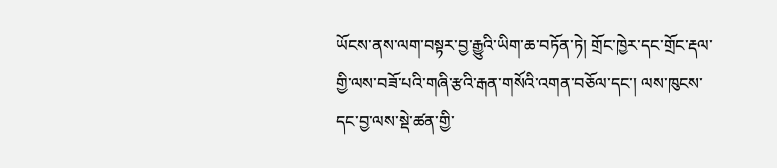ཡོངས་ནས་ལག་བསྟར་བྱ་རྒྱུའི་ཡིག་ཆ་བཏོན་ཏེ། གྲོང་ཁྱེར་དང་གྲོང་རྡལ་གྱི་ལས་བཟོ་པའི་གཞི་རྩའི་རྒན་གསོའི་འགན་བཅོལ་དང་། ལས་ཁུངས་དང་བྱ་ལས་སྡེ་ཚན་གྱི་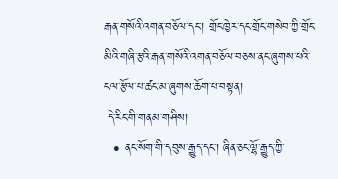རྒན་གསོའི་འགན་བཅོལ་དང་། གྲོང་ཁྱེར་དང་གྲོང་གསེབ་ཀྱི་གྲོང་མིའི་གཞི་རྩའི་རྒན་གསོའི་འགན་བཅོལ་བཅས་ནང་ཞུགས་པའི་ངལ་རྩོལ་པ་ཚང་མ་ཞུགས་ཆོག་པ་བསྟན།
 དེ་རིང་གི་གནམ་གཤིས།
  • ནང་སོག་གི་དབུས་རྒྱུད་དང་། ཞིན་ཅང་ལྷོ་རྒྱུད་ཀྱི་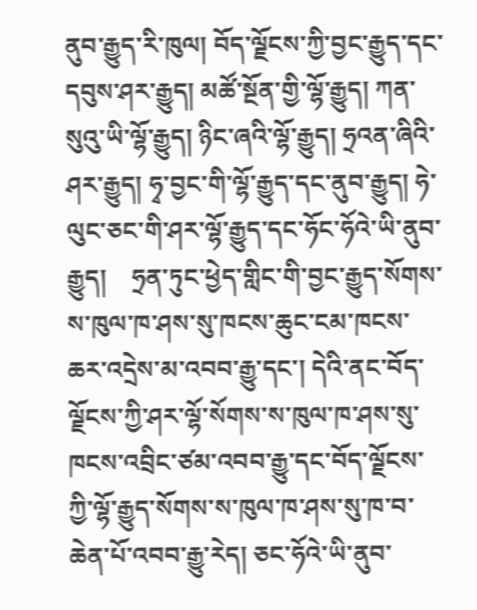ནུབ་རྒྱུད་རི་ཁུལ། བོད་ལྗོངས་ཀྱི་བྱང་རྒྱུད་དང་དབུས་ཤར་རྒྱུད། མཚོ་སྔོན་གྱི་ལྷོ་རྒྱུད། ཀན་སུའུ་ཡི་ལྷོ་རྒྱུད། ཉིང་ཞའི་ལྷོ་རྒྱུད། ཧྲའན་ཞིའི་ཤར་རྒྱུད། ཧྭ་བྱང་གི་ལྷོ་རྒྱུད་དང་ནུབ་རྒྱུད། ཧེ་ལུང་ཅང་གི་ཤར་ལྷོ་རྒྱུད་དང་ཧོང་ཧོའེ་ཡི་ནུབ་རྒྱུད།    ཧྲན་ཏུང་ཕྱེད་གླིང་གི་བྱང་རྒྱུད་སོགས་ས་ཁུལ་ཁ་ཤས་སུ་ཁངས་ཆུང་ངམ་ཁངས་ཆར་འདྲེས་མ་འབབ་རྒྱུ་དང་། དེའི་ནང་བོད་ལྗོངས་ཀྱི་ཤར་ལྷོ་སོགས་ས་ཁུལ་ཁ་ཤས་སུ་ཁངས་འབྲིང་ཙམ་འབབ་རྒྱུ་དང་བོད་ལྗོངས་ཀྱི་ལྷོ་རྒྱུད་སོགས་ས་ཁུལ་ཁ་ཤས་སུ་ཁ་བ་ཆེན་པོ་འབབ་རྒྱུ་རེད། ཅང་ཧོའེ་ཡི་ནུབ་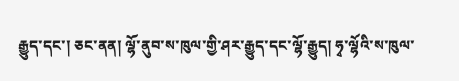རྒྱུད་དང་། ཅང་ནན། ལྷོ་ནུབ་ས་ཁུལ་གྱི་ཤར་རྒྱུད་དང་ལྷོ་རྒྱུད། ཧྭ་ལྷོའི་ས་ཁུལ་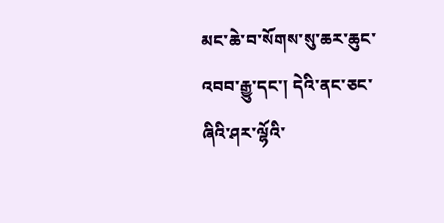མང་ཆེ་བ་སོགས་སུ་ཆར་ཆུང་འབབ་རྒྱུ་དང་། དེའི་ནང་ཅང་ཞིའི་ཤར་ལྷོའི་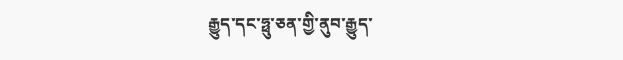རྒྱུད་དང་ཧྥུ་ཅན་གྱི་ནུབ་རྒྱུད་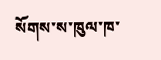སོགས་ས་ཁུལ་ཁ་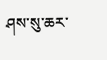ཤས་སུ་ཆར་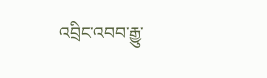འབྲིང་འབབ་རྒྱུ་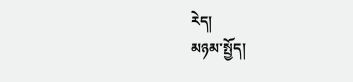རེད།
མཉམ་སྤྱོད།